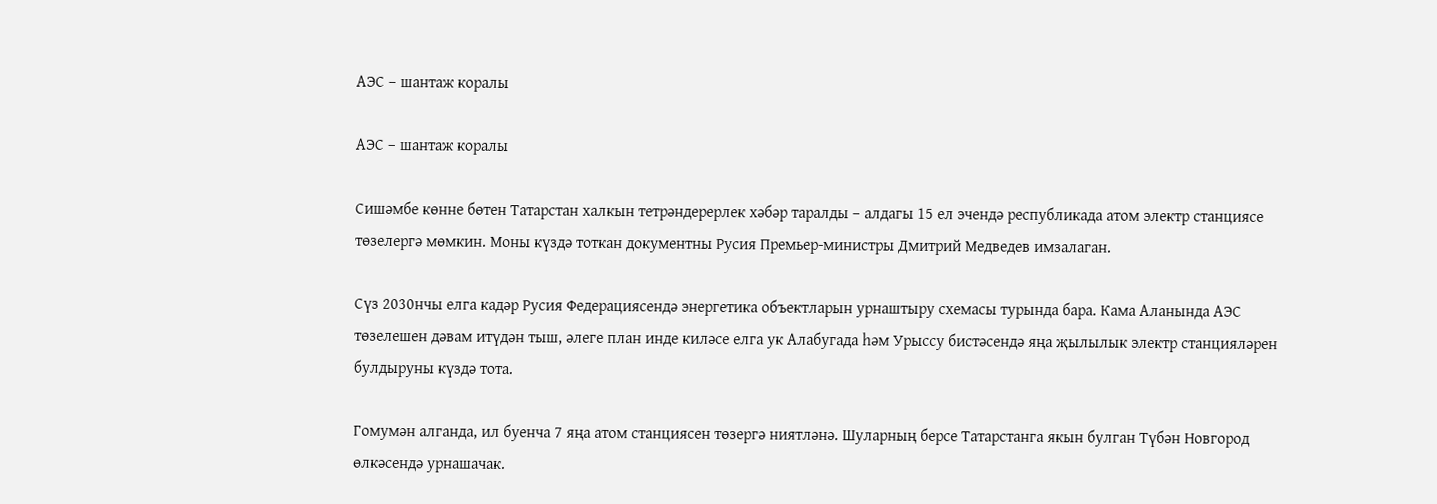АЭС – шантаж коралы

АЭС – шантаж коралы

Сишәмбе көнне бөтен Татарстан халкын тетрәндерерлек хәбәр таралды – алдагы 15 ел эчендә республикада атом электр станциясе төзелергә мөмкин. Моны күздә тоткан документны Русия Премьер-министры Дмитрий Медведев имзалаган.

Сүз 2030нчы елга кадәр Русия Федерациясендә энергетика объектларын урнаштыру схемасы турында бара. Кама Аланында АЭС төзелешен дәвам итүдән тыш, әлеге план инде киләсе елга ук Алабугада һәм Урыссу бистәсендә яңа җылылык электр станцияләрен булдыруны күздә тота.

Гомумән алганда, ил буенча 7 яңа атом станциясен төзергә ниятләнә. Шуларның берсе Татарстанга якын булган Түбән Новгород өлкәсендә урнашачак.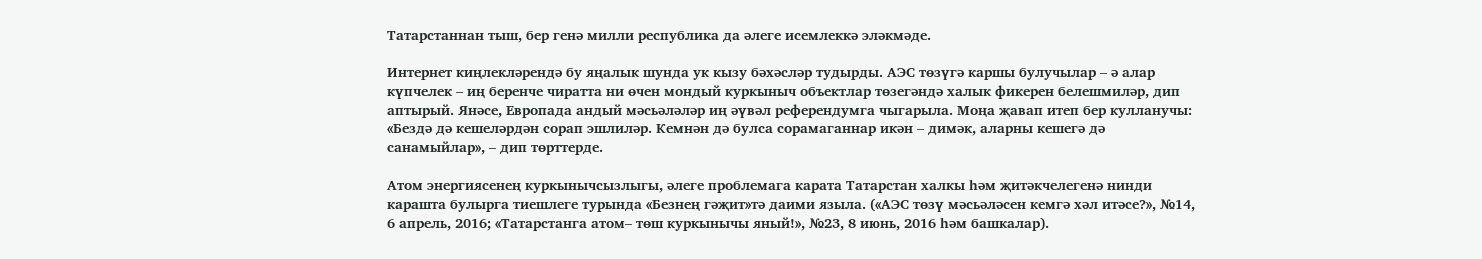Татарстаннан тыш, бер генә милли республика да әлеге исемлеккә эләкмәде.

Интернет киңлекләрендә бу яңалык шунда ук кызу бәхәсләр тудырды. АЭС төзүгә каршы булучылар – ә алар күпчелек – иң беренче чиратта ни өчен мондый куркыныч объектлар төзегәндә халык фикерен белешмиләр, дип аптырый. Янәсе, Европада андый мәсьәләләр иң әүвәл референдумга чыгарыла. Моңа җавап итеп бер кулланучы: «Бездә дә кешеләрдән сорап эшлиләр. Кемнән дә булса сорамаганнар икән – димәк, аларны кешегә дә санамыйлар», – дип төрттерде.

Атом энергиясенең куркынычсызлыгы, әлеге проблемага карата Татарстан халкы һәм җитәкчелегенә нинди карашта булырга тиешлеге турында «Безнең гәҗит»тә даими языла. («АЭС төзү мәсьәләсен кемгә хәл итәсе?», №14, 6 апрель, 2016; «Татарстанга атом– төш куркынычы яный!», №23, 8 июнь, 2016 һәм башкалар).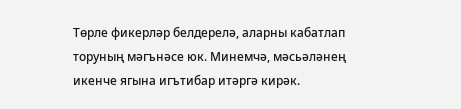Төрле фикерләр белдерелә, аларны кабатлап торуның мәгънәсе юк. Минемчә, мәсьәләнең икенче ягына игътибар итәргә кирәк.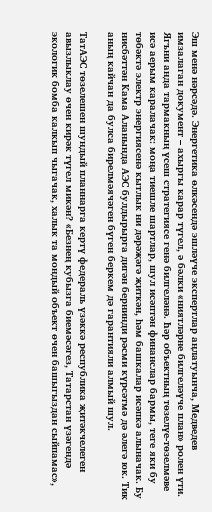Эш менә нәрсәдә. Энергетика өлкәсендә эшләүче экспертлар аңлатуынча, Медведев имзалаган документ – ахыргы карар түгел, ә бәлки «ниятләрне билгеләүче план» ролен үти. Ягъни анда тармакның үсеш стратегиясе генә билгеләнә. Һәр объектның төзелүе-төзелмәве исә аерым каралачак: моңа тиешле шартлар, шул исәптән финанслар бармы, теге яки бу төбәктә электр энергиясенә кытлык ни дәрәҗәгә җиткән, һәм башкалар исәпкә алыначак. Бу нисбәттән Кама Аланында АЭС булдырырга дигән бернинди рәсми күрсәтмә дә әлегә юк. Тик аның кайчан да булса бирелмәячәген бүген беркем дә гарантияли алмый шул.

ТатАЭС төзелешен шундый планнарга кертү федераль үзәккә республика җитәкчелеген авызлыклау өчен кирәк түгел микән? «Безнең кубызга биемәсәгез, Татарстан үзәгендә экологик бомба калкып чыгачак, халык та мондый объект өчен башыгыздан сыйпамас»,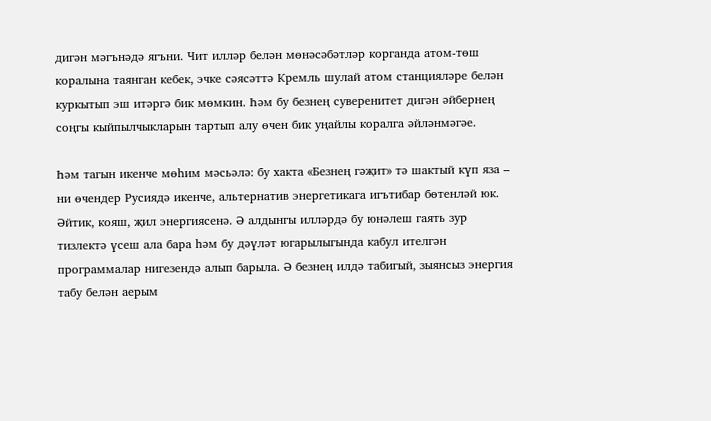дигән мәгънәдә ягъни. Чит илләр белән мөнәсәбәтләр корганда атом-төш коралына таянган кебек, эчке сәясәттә Кремль шулай атом станцияләре белән куркытып эш итәргә бик мөмкин. Һәм бу безнең суверенитет дигән әйбернең соңгы кыйпылчыкларын тартып алу өчен бик уңайлы коралга әйләнмәгәе.

Һәм тагын икенче мөһим мәсьәлә: бу хакта «Безнең гәҗит» тә шактый күп яза – ни өчендер Русиядә икенче, альтернатив энергетикага игътибар бөтенләй юк. Әйтик, кояш, җил энергиясенә. Ә алдынгы илләрдә бу юнәлеш гаять зур тизлектә үсеш ала бара һәм бу дәүләт югарылыгында кабул ителгән программалар нигезендә алып барыла. Ә безнең илдә табигый, зыянсыз энергия табу белән аерым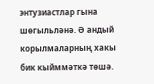энтузиастлар гына шөгыльләнә. Ә андый корылмаларның хакы бик кыйммәткә төшә.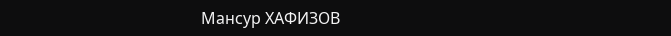Мансур ХАФИЗОВ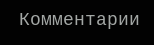Комментарии